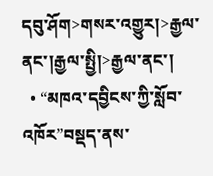དབུ་ཤོག>གསར་འགྱུར།>རྒྱལ་ནང་།རྒྱལ་སྤྱི།>རྒྱལ་ནང་།
  • “མཁའ་དབྱིངས་ཀྱི་སློབ་འཁོར”བསྡད་ནས་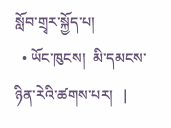སློབ་གྲྭར་སྐྱོད་པ།
  • ཡོང་ཁུངས།  མི་དམངས་ཉིན་རེའི་ཚགས་པར།   |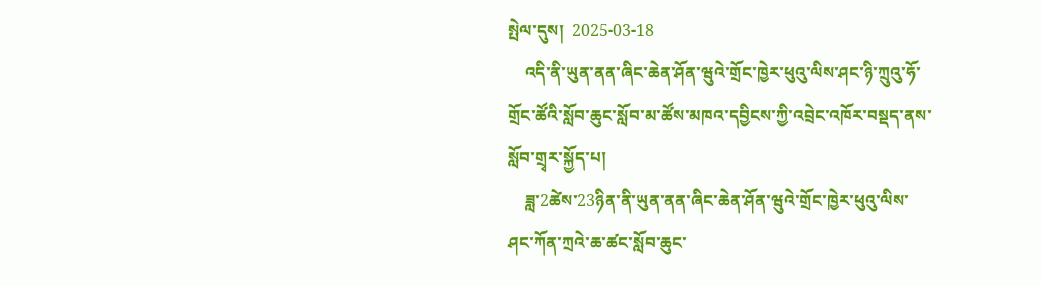སྤེལ་དུས།  2025-03-18
    འདི་ནི་ཡུན་ནན་ཞིང་ཆེན་ཤོན་ཝུའེ་གྲོང་ཁྱེར་ཕུའུ་ལིས་ཤང་ཉི་ཀྲུའུ་ཧོ་གྲོང་ཚོའི་སློབ་ཆུང་སློབ་མ་ཚོས་མཁའ་དབྱིངས་ཀྱི་འབྲེང་འཁོར་བསྡད་ནས་སློབ་གྲྭར་སྐྱོད་པ།
    ཟླ་2ཚེས་23ཉིན་ནི་ཡུན་ནན་ཞིང་ཆེན་ཤོན་ཝུའེ་གྲོང་ཁྱེར་ཕུའུ་ལིས་ཤང་ཀོན་ཀྲའེ་ཆ་ཚང་སློབ་ཆུང་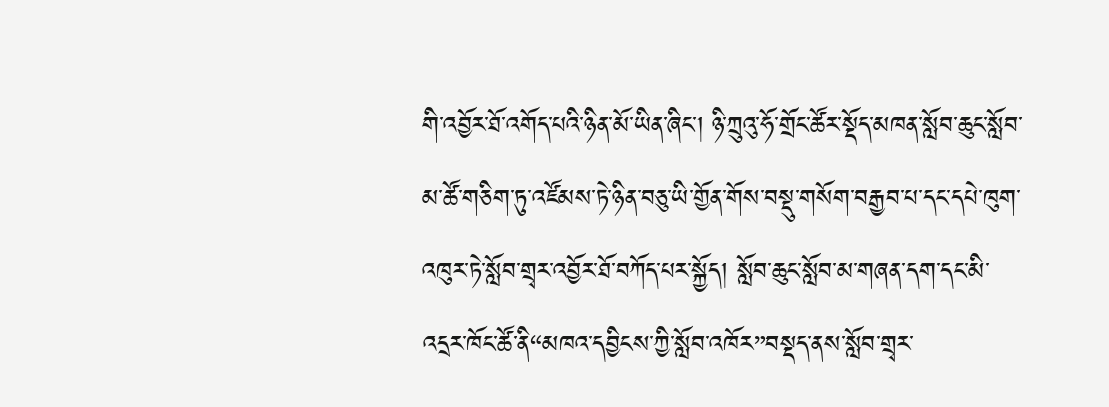གི་འབྱོར་ཐོ་འགོད་པའི་ཉིན་མོ་ཡིན་ཞིང་། ཉི་ཀྲུའུ་ཧོ་གྲོང་ཚོར་སྡོད་མཁན་སློབ་ཆུང་སློབ་མ་ཚོ་གཅིག་ཏུ་འཛོམས་ཏེ་ཉིན་བཅུ་ཡི་གྱོན་གོས་བསྡུ་གསོག་བརྒྱབ་པ་དང་དཔེ་ཁུག་འཁུར་ཏེ་སློབ་གྲྭར་འབྱོར་ཐོ་བཀོད་པར་སྐྱོད། སློབ་ཆུང་སློབ་མ་གཞན་དག་དང་མི་འདྲར་ཁོང་ཚོ་ནི“མཁའ་དབྱིངས་ཀྱི་སློབ་འཁོར”བསྡད་ནས་སློབ་གྲྭར་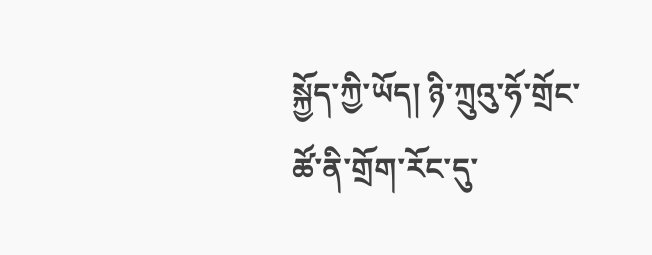སྐྱོད་ཀྱི་ཡོད། ཉི་ཀྲུའུ་ཧོ་གྲོང་ཚོ་ནི་གྲོག་རོང་དུ་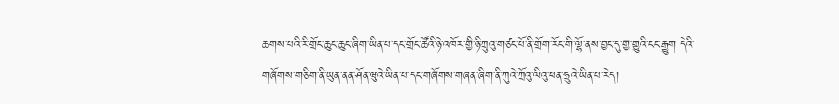ཆགས་པའི་རི་གྲོང་ཆུང་ཆུང་ཞིག་ཡིན་པ་དང་གྲོང་ཚོའི་ཉེ་འཁོར་གྱི་ཉི་ཀྲུའུ་གཙང་པོ་ནི་གྲོག་རོང་གི་ལྷོ་ནས་བྱང་དུ་གྱ་གྱུའི་ངང་རྒྱུག དེའི་གཞོགས་གཅིག་ནི་ཡུན་ནན་ཤོན་ཝུའེ་ཡིན་པ་དང་གཞོགས་གཞན་ཞིག་ནི་ཀུའེ་ཀྲོའུ་ལིའུ་ཕན་ཧྲུའེ་ཡིན་པ་རེད།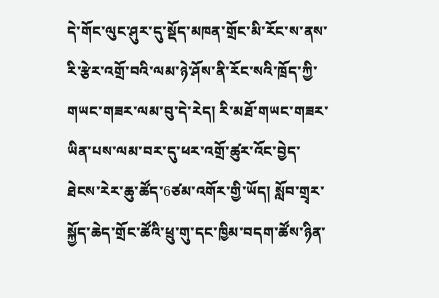དེ་གོང་ལུང་ཤུར་དུ་སྡོད་མཁན་གྲོང་མི་རོང་ས་ནས་རི་རྩེར་འགྲོ་བའི་ལམ་ཉེ་ཤོས་ནི་རོང་སའི་ཁྲོད་ཀྱི་གཡང་གཟར་ལམ་བུ་དེ་རེད། རི་མཐོ་གཡང་གཟར་ཡིན་པས་ལམ་བར་དུ་ཕར་འགྲོ་ཚུར་འོང་བྱེད་ཐེངས་རེར་ཆུ་ཚོད་6ཙམ་འགོར་གྱི་ཡོད། སློབ་གྲྭར་སྐྱོད་ཆེད་གྲོང་ཚོའི་ཕྲུ་གུ་དང་ཁྱིམ་བདག་ཚོས་ཉིན་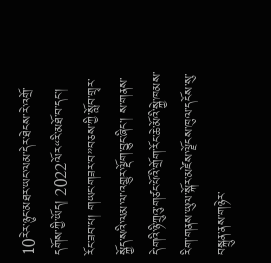10རེར་ཉུང་མཐར་ཡང་ལམ་དེར་ཐེངས་རེ་འགྲོ་དགོས་ཀྱི་ཡོད། 2022ལོར“རི་མཐོ་བ་དང་། རོང་ཟབ་པ། གཡང་གཟར་བ”བཅས་ཀྱི་སློབ་གྲྭར་སྐྱོད་སའི་ལམ་ལ་འགྱུར་ལྡོག་བྱུང་ཞིང་། ས་གནས་དེ་གའི་ཉི་ཀྲུའུ་གཙང་པོའི་གྲོག་རོང་ཆེ་མོའི་སྐྱེ་ཁམས་རིག་གནས་ཡུལ་སྐོར་མཛེས་ལྗོངས་ཁུལ་དངོས་སུ་བསྐྲུན་ནས་གཉེར་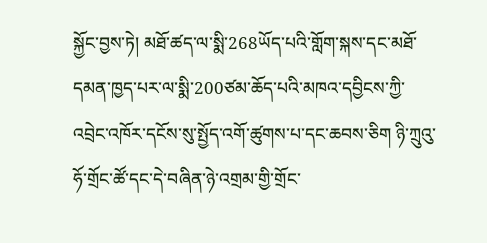སྐྱོང་བྱས་ཏེ། མཐོ་ཚད་ལ་སྨི་268ཡོད་པའི་གློག་སྐས་དང་མཐོ་དམན་ཁྱད་པར་ལ་སྨི་200ཙམ་ཆོད་པའི་མཁའ་དབྱིངས་ཀྱི་འབྲེང་འཁོར་དངོས་སུ་སྤྱོད་འགོ་ཚུགས་པ་དང་ཆབས་ཅིག ཉི་ཀྲུའུ་ཧོ་གྲོང་ཚོ་དང་དེ་བཞིན་ཉེ་འགྲམ་གྱི་གྲོང་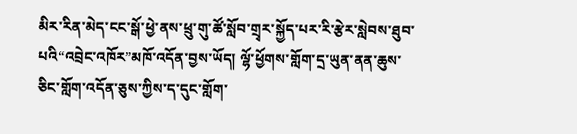མིར་རིན་མེད་ངང་སྒོ་ཕྱེ་ནས་ཕྲུ་གུ་ཚོ་སློབ་གྲྭར་སྐྱོད་པར་རི་རྩེར་སླེབས་ཐུབ་པའི“འབྲེང་འཁོར”མཁོ་འདོན་བྱས་ཡོད། ལྷོ་ཕྱོགས་གློག་དྲ་ཡུན་ནན་ཆུས་ཅིང་གློག་འདོན་ཅུས་ཀྱིས་ད་དུང་གློག་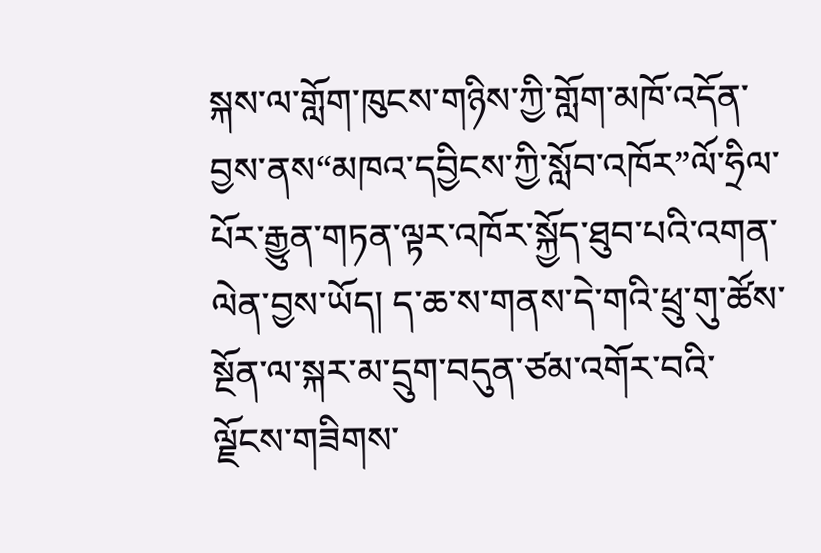སྐས་ལ་གློག་ཁུངས་གཉིས་ཀྱི་གློག་མཁོ་འདོན་བྱས་ནས“མཁའ་དབྱིངས་ཀྱི་སློབ་འཁོར”ལོ་ཧྲིལ་པོར་རྒྱུན་གཏན་ལྟར་འཁོར་སྐྱོད་ཐུབ་པའི་འགན་ལེན་བྱས་ཡོད། ད་ཆ་ས་གནས་དེ་གའི་ཕྲུ་གུ་ཚོས་སྔོན་ལ་སྐར་མ་དྲུག་བདུན་ཙམ་འགོར་བའི་ལྗོངས་གཟིགས་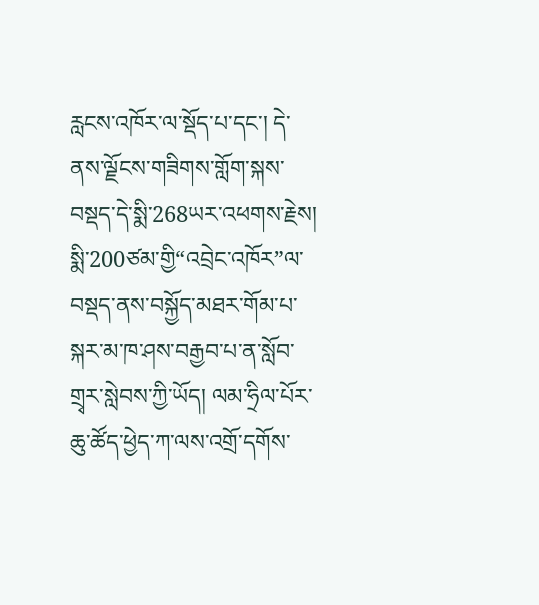རླངས་འཁོར་ལ་སྡོད་པ་དང་། དེ་ནས་ལྗོངས་གཟིགས་གློག་སྐས་བསྡད་དེ་སྨི་268ཡར་འཕགས་རྗེས། སྨི་200ཙམ་གྱི“འབྲེང་འཁོར”ལ་བསྡད་ནས་བསྐྱོད་མཐར་གོམ་པ་སྐར་མ་ཁ་ཤས་བརྒྱབ་པ་ན་སློབ་གྲྭར་སླེབས་ཀྱི་ཡོད། ལམ་ཧྲིལ་པོར་ཆུ་ཚོད་ཕྱེད་ཀ་ལས་འགྲོ་དགོས་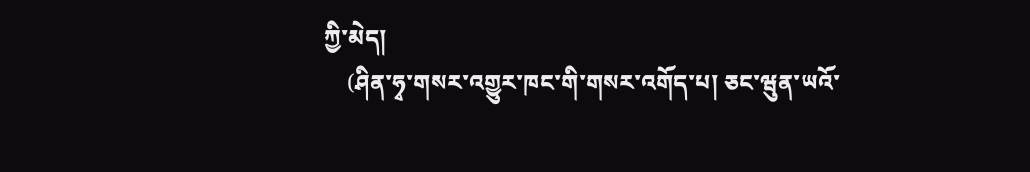ཀྱི་མེད།
    (ཤིན་ཧྭ་གསར་འགྱུར་ཁང་གི་གསར་འགོད་པ། ཅང་ཝུན་ཡའོ་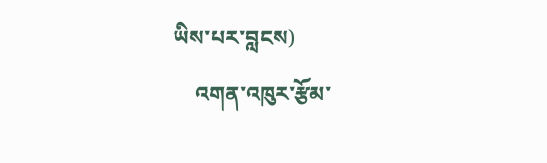ཡིས་པར་བླངས)
    འགན་འཁུར་རྩོམ་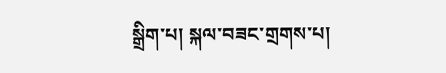སྒྲིག་པ། སྐལ་བཟང་གྲགས་པ།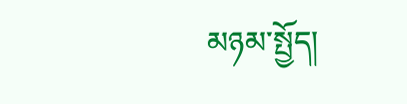མཉམ་སྤྱོད།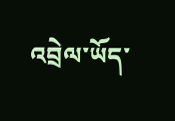འབྲེལ་ཡོད་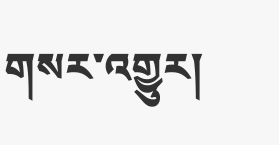གསར་འགྱུར།